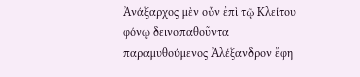Ἀνάξαρχος μὲν οὖν ἐπὶ τῷ Κλείτου φόνῳ δεινοπαθοῦντα παραμυθούμενος Ἀλέξανδρον ἔφη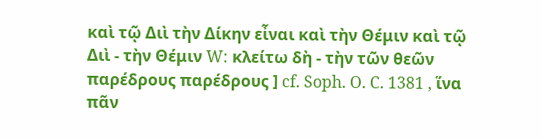καὶ τῷ Διὶ τὴν Δίκην εἶναι καὶ τὴν Θέμιν καὶ τῷ Διὶ - τὴν Θέμιν W: κλείτω δὴ - τὴν τῶν θεῶν παρέδρους παρέδρους ] cf. Soph. O. C. 1381 , ἵνα πᾶν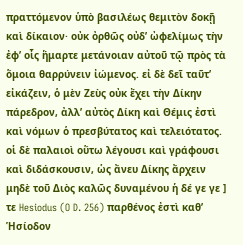πραττόμενον ὑπὸ βασιλέως θεμιτὸν δοκῇ καὶ δίκαιον· οὐκ ὀρθῶς οὐδʼ ὠφελίμως τὴν ἐφʼ οἷς ἥμαρτε μετάνοιαν αὐτοῦ τῷ πρὸς τὰ ὅμοια θαρρύνειν ἰώμενος. εἰ δὲ δεῖ ταῦτʼ εἰκάζειν, ὁ μὲν Ζεὺς οὐκ ἔχει τὴν Δίκην πάρεδρον, ἀλλʼ αὐτὸς Δίκη καὶ Θέμις ἐστὶ καὶ νόμων ὁ πρεσβύτατος καὶ τελειότατος. οἱ δὲ παλαιοὶ οὕτω λέγουσι καὶ γράφουσι καὶ διδάσκουσιν, ὡς ἄνευ Δίκης ἄρχειν μηδὲ τοῦ Διὸς καλῶς δυναμένου ἡ δέ γε γε ] τε Hesiodus (O D. 256) παρθένος ἐστὶ καθʼ Ἡσίοδον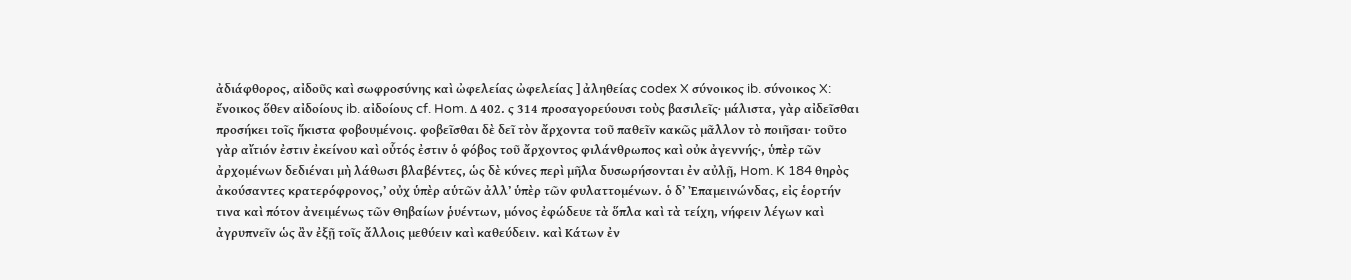ἀδιάφθορος, αἰδοῦς καὶ σωφροσύνης καὶ ὠφελείας ὠφελείας ] ἀληθείας codex X σύνοικος ib. σύνοικος X: ἔνοικος ὅθεν αἰδοίους ib. αἰδοίους cf. Hom. Δ 402. ς 314 προσαγορεύουσι τοὺς βασιλεῖς· μάλιστα, γὰρ αἰδεῖσθαι προσήκει τοῖς ἥκιστα φοβουμένοις. φοβεῖσθαι δὲ δεῖ τὸν ἄρχοντα τοῦ παθεῖν κακῶς μᾶλλον τὸ ποιῆσαι· τοῦτο γὰρ αἴτιόν ἐστιν ἐκείνου καὶ οὗτός ἐστιν ὁ φόβος τοῦ ἄρχοντος φιλάνθρωπος καὶ οὐκ ἀγεννής·, ὑπὲρ τῶν ἀρχομένων δεδιέναι μὴ λάθωσι βλαβέντες, ὡς δὲ κύνες περὶ μῆλα δυσωρήσονται ἐν αὐλῇ, Hom. K 184 θηρὸς ἀκούσαντες κρατερόφρονος,ʼ οὐχ ὑπὲρ αὑτῶν ἀλλʼ ὑπὲρ τῶν φυλαττομένων. ὁ δʼ Ἐπαμεινώνδας, εἰς ἑορτήν τινα καὶ πότον ἀνειμένως τῶν Θηβαίων ῥυέντων, μόνος ἐφώδευε τὰ ὅπλα καὶ τὰ τείχη, νήφειν λέγων καὶ ἀγρυπνεῖν ὡς ἂν ἐξῇ τοῖς ἄλλοις μεθύειν καὶ καθεύδειν. καὶ Κάτων ἐν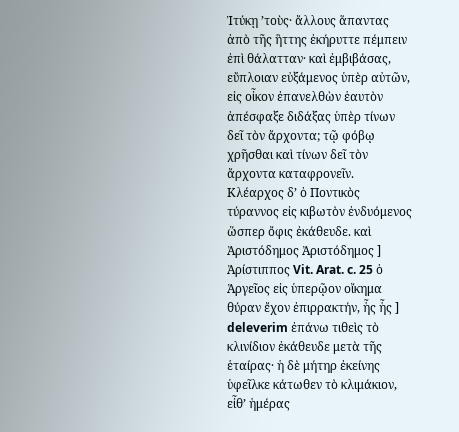Ἰτύκῃ ʼτοὺς· ἄλλους ἅπαντας ἀπὸ τῆς ἣττης ἐκήρυττε πέμπειν ἐπὶ θάλατταν· καὶ ἐμβιβάσας, εὔπλοιαν εὐξάμενος ὑπὲρ αὐτῶν, εἰς οἶκον ἐπανελθὼν ἑαυτὸν ἀπέσφαξε διδάξας ὑπὲρ τίνων δεῖ τὸν ἄρχοντα; τῷ φόβῳ χρῆσθαι καὶ τίνων δεῖ τὸν ἄρχοντα καταφρονεῖν. Κλέαρχος δʼ ὁ Ποντικὸς τύραννος εἰς κιβωτὸν ἐνδυόμενος ὥσπερ ὄφις ἐκάθευδε. καὶ Ἀριστόδημος Ἀριστόδημος ] Ἀρίστιππος Vit. Arat. c. 25 ὁ Ἀργεῖος εἰς ὑπερῷον οἴκημα θύραν ἔχον ἐπιρρακτήν, ἧς ἧς ] deleverim ἐπάνω τιθεὶς τὸ κλινίδιον ἐκάθευδε μετὰ τῆς ἑταίρας· ἡ δὲ μήτηρ ἐκείνης ὑφεῖλκε κάτωθεν τὸ κλιμάκιον, εἶθʼ ἡμέρας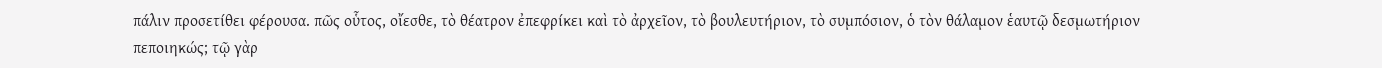πάλιν προσετίθει φέρουσα. πῶς οὗτος, οἴεσθε, τὸ θέατρον ἐπεφρίκει καὶ τὸ ἀρχεῖον, τὸ βουλευτήριον, τὸ συμπόσιον, ὁ τὸν θάλαμον ἑαυτῷ δεσμωτήριον πεποιηκώς; τῷ γὰρ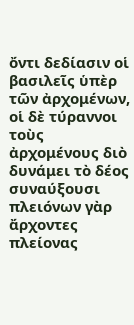ὄντι δεδίασιν οἱ βασιλεῖς ὑπὲρ τῶν ἀρχομένων, οἱ δὲ τύραννοι τοὺς ἀρχομένους διὸ δυνάμει τὸ δέος συναύξουσι πλειόνων γὰρ ἄρχοντες πλείονας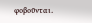φοβοῦνται.